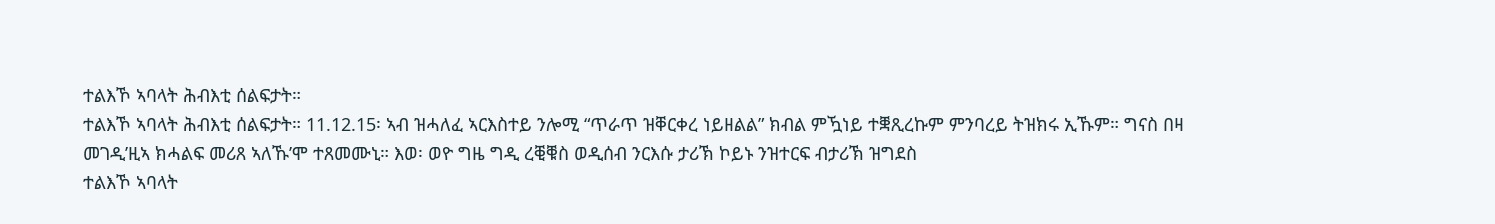ተልእኾ ኣባላት ሕብእቲ ሰልፍታት።
ተልእኾ ኣባላት ሕብእቲ ሰልፍታት። 11.12.15፡ ኣብ ዝሓለፈ ኣርእስተይ ንሎሚ “ጥራጥ ዝቐርቀረ ነይዘልል” ክብል ምዃነይ ተቛጺረኩም ምንባረይ ትዝክሩ ኢኹም። ግናስ በዛ መገዲ’ዚኣ ክሓልፍ መሪጸ ኣለኹ’ሞ ተጸመሙኒ። እወ፡ ወዮ ግዜ ግዲ ረቒቑስ ወዲሰብ ንርእሱ ታሪኽ ኮይኑ ንዝተርፍ ብታሪኽ ዝግደስ
ተልእኾ ኣባላት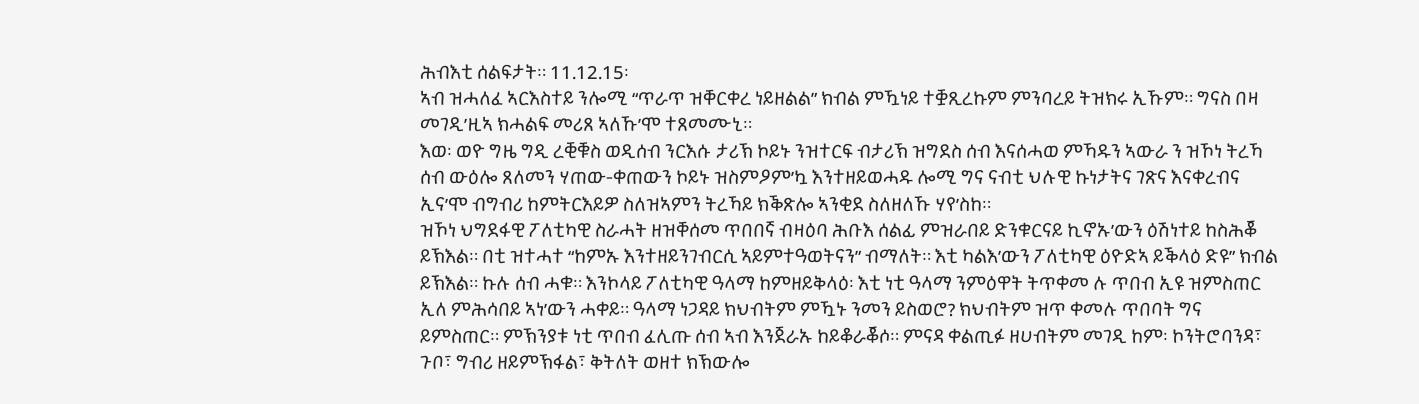ሕብእቲ ሰልፍታት። 11.12.15፡
ኣብ ዝሓለፈ ኣርእስተይ ንሎሚ “ጥራጥ ዝቐርቀረ ነይዘልል” ክብል ምዃነይ ተቛጺረኩም ምንባረይ ትዝክሩ ኢኹም። ግናስ በዛ መገዲ’ዚኣ ክሓልፍ መሪጸ ኣለኹ’ሞ ተጸመሙኒ።
እወ፡ ወዮ ግዜ ግዲ ረቒቑስ ወዲሰብ ንርእሱ ታሪኽ ኮይኑ ንዝተርፍ ብታሪኽ ዝግደስ ሰብ እናሰሓወ ምኻዱን ኣውራ ን ዝኾነ ትረኻ ሰብ ውዕሎ ጸለመን ሃጠው-ቀጠውን ኮይኑ ዝስምዖም’ኳ እንተዘይወሓዱ ሎሚ ግና ናብቲ ህሉዊ ኩነታትና ገጽና እናቀረብና ኢና’ሞ ብግብሪ ከምትርእይዎ ስለዝኣምን ትረኻይ ክቕጽሎ ኣንቂደ ስለዘለኹ ሃየ’ስከ።
ዝኾነ ህግደፋዊ ፖለቲካዊ ስራሓት ዘዝቐሰመ ጥበበኛ ብዛዕባ ሕቡእ ሰልፊ ምዝራበይ ድንቁርናይ ኪኖኡ’ውን ዕሽነተይ ከስሕቖ ይኽእል። በቲ ዝተሓተ “ከምኡ እንተዘይንገብርሲ ኣይምተዓወትናን” ብማለት። እቲ ካልእ’ውን ፖለቲካዊ ዕዮድኣ ይቕላዕ ድዩ” ክብል ይኽእል። ኩሉ ሰብ ሓቁ። እንኮላይ ፖለቲካዊ ዓላማ ከምዘይቅላዕ፡ እቲ ነቲ ዓላማ ንምዕዋት ትጥቀመ ሉ ጥበብ ኢዩ ዝምስጠር ኢለ ምሕሳበይ ኣነ’ውን ሓቀይ። ዓላማ ነጋዳይ ክህብትም ምዃኑ ንመን ይስወሮ? ክህብትም ዝጥ ቀመሉ ጥበባት ግና ይምስጠር። ምኽንያቱ ነቲ ጥበብ ፈሊጡ ሰብ ኣብ እንጀራኡ ከይቆራቖሶ። ምናዳ ቀልጢፉ ዘሀብትም መገዲ ከም፡ ኮንትሮባንዳ፣ ጉቦ፣ ግብሪ ዘይምኽፋል፣ ቅትለት ወዘተ ክኽውሎ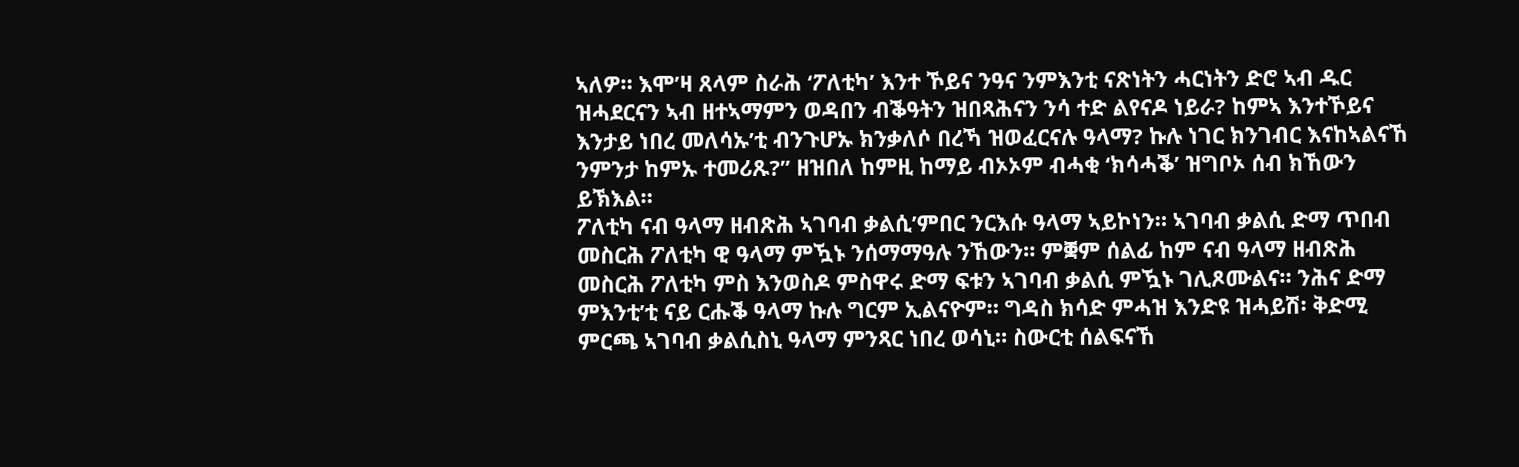ኣለዎ። እሞ’ዛ ጸላም ስራሕ ‘ፖለቲካ’ እንተ ኾይና ንዓና ንምእንቲ ናጽነትን ሓርነትን ድሮ ኣብ ዱር ዝሓደርናን ኣብ ዘተኣማምን ወዳበን ብቕዓትን ዝበጻሕናን ንሳ ተድ ልየናዶ ነይራ? ከምኣ እንተኾይና እንታይ ነበረ መለሳኡ’ቲ ብንጉሆኡ ክንቃለሶ በረኻ ዝወፈርናሉ ዓላማ? ኩሉ ነገር ክንገብር እናከኣልናኸ ንምንታ ከምኡ ተመሪጹ?” ዘዝበለ ከምዚ ከማይ ብኦኦም ብሓቂ ‘ክሳሓቕ’ ዝግቦኦ ሰብ ክኸውን ይኽእል።
ፖለቲካ ናብ ዓላማ ዘብጽሕ ኣገባብ ቃልሲ’ምበር ንርእሱ ዓላማ ኣይኮነን። ኣገባብ ቃልሲ ድማ ጥበብ መስርሕ ፖለቲካ ዊ ዓላማ ምዃኑ ንሰማማዓሉ ንኸውን። ምቛም ሰልፊ ከም ናብ ዓላማ ዘብጽሕ መስርሕ ፖለቲካ ምስ እንወስዶ ምስዋሩ ድማ ፍቱን ኣገባብ ቃልሲ ምዃኑ ገሊጾሙልና። ንሕና ድማ ምእንቲ’ቲ ናይ ርሑቕ ዓላማ ኩሉ ግርም ኢልናዮም። ግዳስ ክሳድ ምሓዝ እንድዩ ዝሓይሽ፡ ቅድሚ ምርጫ ኣገባብ ቃልሲስኒ ዓላማ ምንጻር ነበረ ወሳኒ። ስውርቲ ሰልፍናኸ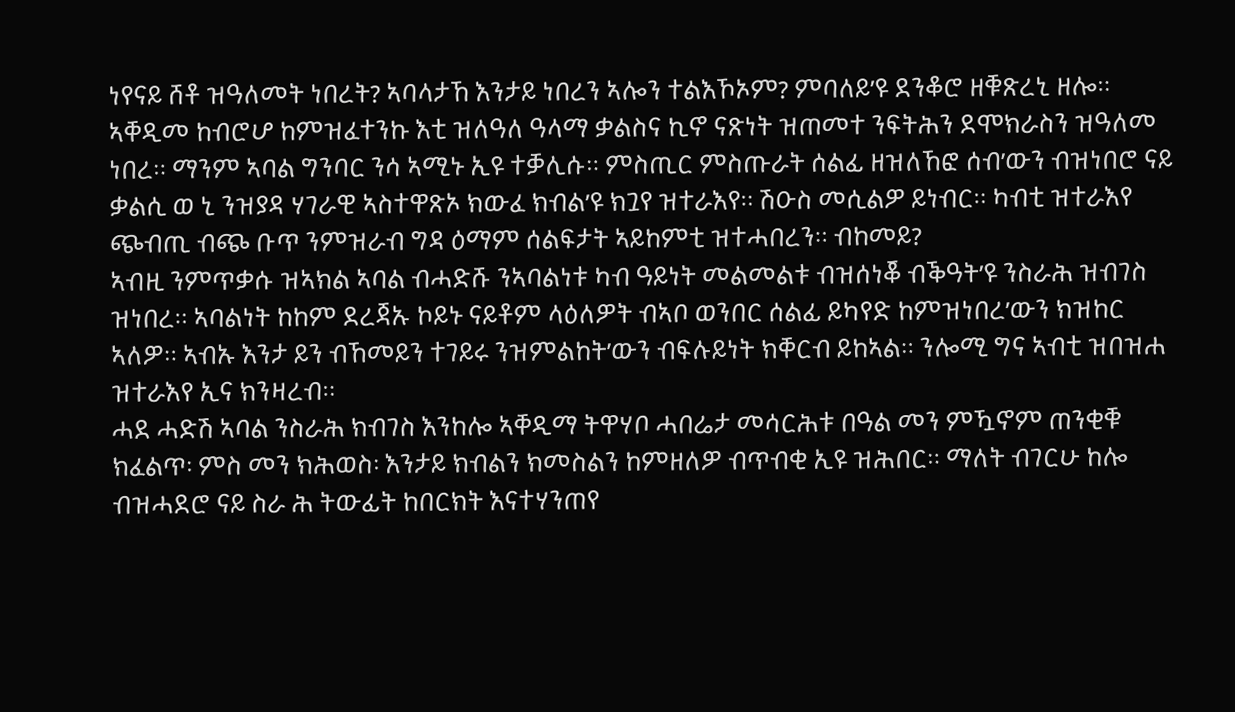ነየናይ ሸቶ ዝዓለመት ነበረት? ኣባላታኸ እንታይ ነበረን ኣሎን ተልእኾኦም? ምባለይ’ዩ ደንቆሮ ዘቑጽረኒ ዘሎ።
ኣቐዲመ ከብሮሆ ከምዝፈተንኩ እቲ ዝለዓለ ዓላማ ቃልስና ኪኖ ናጽነት ዝጠመተ ንፍትሕን ደሞክራስን ዝዓለመ ነበረ። ማንም ኣባል ግንባር ንሳ ኣሚኑ ኢዩ ተቓሊሱ። ምስጢር ምስጡራት ሰልፊ ዘዝለኸፎ ሰብ’ውን ብዝነበሮ ናይ ቃልሲ ወ ኒ ንዝያዳ ሃገራዊ ኣስተዋጽኦ ክውፈ ክብል’ዩ ክጓየ ዝተራእየ። ሽዑስ መሲልዎ ይነብር። ካብቲ ዝተራእየ ጭብጢ ብጭ ቡጥ ንምዝራብ ግዳ ዕማም ሰልፍታት ኣይከምቲ ዝተሓበረን። ብከመይ?
ኣብዚ ንምጥቃሱ ዝኣክል ኣባል ብሓድሹ ንኣባልነቱ ካብ ዓይነት መልመልቱ ብዝሰነቖ ብቕዓት’ዩ ንስራሕ ዝብገስ ዝነበረ። ኣባልነት ከከም ደረጃኡ ኮይኑ ናይቶም ላዕለዎት ብኣቦ ወንበር ሰልፊ ይካየድ ከምዝነበረ’ውን ክዝከር ኣለዎ። ኣብኡ እንታ ይን ብኸመይን ተገይሩ ንዝምልከት’ውን ብፍሉይነት ክቐርብ ይከኣል። ንሎሚ ግና ኣብቲ ዝበዝሐ ዝተራእየ ኢና ክንዛረብ።
ሓደ ሓድሽ ኣባል ንስራሕ ክብገስ እንከሎ ኣቐዲማ ትዋሃቦ ሓበሬታ መሳርሕቱ በዓል መን ምዃኖም ጠንቂቑ ክፈልጥ፡ ምስ መን ክሕወስ፡ እንታይ ክብልን ክመስልን ከምዘለዎ ብጥብቂ ኢዩ ዝሕበር። ማለት ብገርሁ ከሎ ብዝሓደሮ ናይ ስራ ሕ ትውፊት ከበርክት እናተሃንጠየ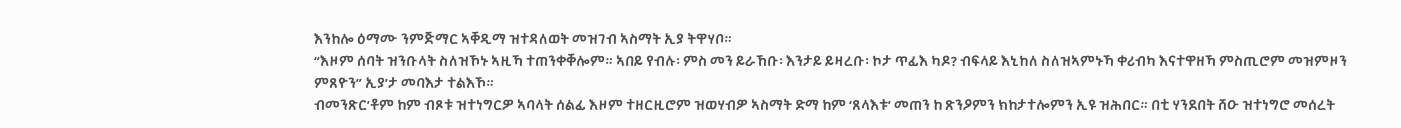እንከሎ ዕማሙ ንምጅማር ኣቐዲማ ዝተዳለወት መዝገብ ኣስማት ኢያ ትዋሃቦ።
“እዞም ሰባት ዝንቡላት ስለዝኾኑ ኣዚኻ ተጠንቀቐሎም። ኣበይ የብሉ፡ ምስ መን ይራኸቡ፡ እንታይ ይዛረቡ፡ ኮታ ጥፊእ ካዶ? ብፍላይ እኒከለ ስለዝኣምኑኻ ቀሪብካ እናተዋዘኻ ምስጢሮም መዝምዞን ምጸዮን” ኢያ’ታ መባእታ ተልእኾ።
ብመንጽር’ቶም ከም ብጾቱ ዝተነግርዎ ኣባላት ሰልፊ እዞም ተዘርዚሮም ዝወሃብዎ ኣስማት ድማ ከም ‘ጸላእቱ’ መጠን ከ ጽንዖምን ክከታተሎምን ኢዩ ዝሕበር። በቲ ሃንደበት ሸዑ ዝተነግሮ መሰረት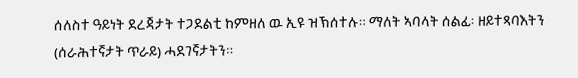ሰለስተ ዓይነት ደረጃታት ተጋደልቲ ከምዘለ ዉ ኢዩ ዝኽሰተሉ። ማለት ኣባላት ሰልፊ፡ ዘይተጻባእትን (ሰራሕተኛታት ጥራይ) ሓደገኛታትን።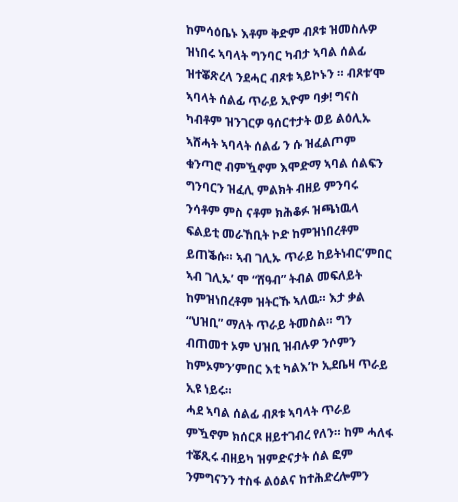ከምሳዕቤኑ እቶም ቅድም ብጾቱ ዝመስሉዎ ዝነበሩ ኣባላት ግንባር ካብታ ኣባል ሰልፊ ዝተቖጽረላ ንደሓር ብጾቱ ኣይኮኑን ። ብጾቱ’ሞ ኣባላት ሰልፊ ጥራይ ኢዮም ባቃ! ግናስ ካብቶም ዝንገርዎ ዓሰርተታት ወይ ልዕሊኡ ኣሸሓት ኣባላት ሰልፊ ን ሱ ዝፈልጦም ቁንጣሮ ብምዃኖም እሞድማ ኣባል ሰልፍን ግንባርን ዝፈሊ ምልክት ብዘይ ምንባሩ ንሳቶም ምስ ናቶም ክሕቆፉ ዝጫነዉላ ፍልይቲ መራኸቢት ኮድ ከምዝነበረቶም ይጠቕሱ። ኣብ ገሊኡ ጥራይ ከይትነብር’ምበር ኣብ ገሊኡ’ ሞ “ሸዓብ” ትብል መፍለይት ከምዝነበረቶም ዝትርኹ ኣለዉ። እታ ቃል “ህዝቢ” ማለት ጥራይ ትመስል። ግን ብጠመተ ኦም ህዝቢ ዝብሉዎ ንሶምን ከምኦምን’ምበር እቲ ካልእ’ኮ ኢደቤዛ ጥራይ ኢዩ ነይሩ።
ሓደ ኣባል ሰልፊ ብጾቱ ኣባላት ጥራይ ምዃኖም ክሰርጾ ዘይተገብረ የለን። ከም ሓለፋ ተቖጺሩ ብዘይካ ዝምድናታት ሰል ፎም ንምግናንን ተስፋ ልዕልና ከተሕድረሎምን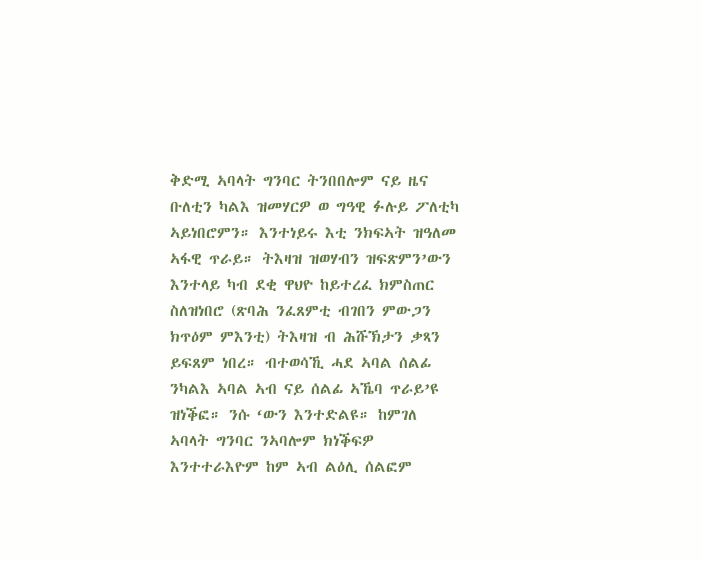ቅድሚ ኣባላት ግንባር ትንበበሎም ናይ ዜና ቡለቲን ካልእ ዝመሃርዎ ወ ግዓዊ ፉሉይ ፖለቲካ ኣይነበሮምን። እንተነይሩ እቲ ንክፍኣት ዝዓለመ ኣፋዊ ጥራይ። ትእዛዝ ዝወሃብን ዝፍጽምን’ውን እንተላይ ካብ ደቂ ዋህዮ ከይተረፈ ክምስጠር ስለዝነበሮ (ጽባሕ ንፈጸምቲ ብገበን ምውጋን ክጥዕም ምእንቲ) ትእዛዝ ብ ሕሹኽታን ቃጻን ይፍጸም ነበረ። ብተወሳኺ ሓደ ኣባል ሰልፊ ንካልእ ኣባል ኣብ ናይ ሰልፊ ኣኼባ ጥራይ’ዩ ዝነቕፎ። ንሱ ‘ውን እንተድልዩ። ከምገለ ኣባላት ግንባር ንኣባሎም ክነቕፍዎ እንተተራእዮም ከም ኣብ ልዕሊ ሰልፎም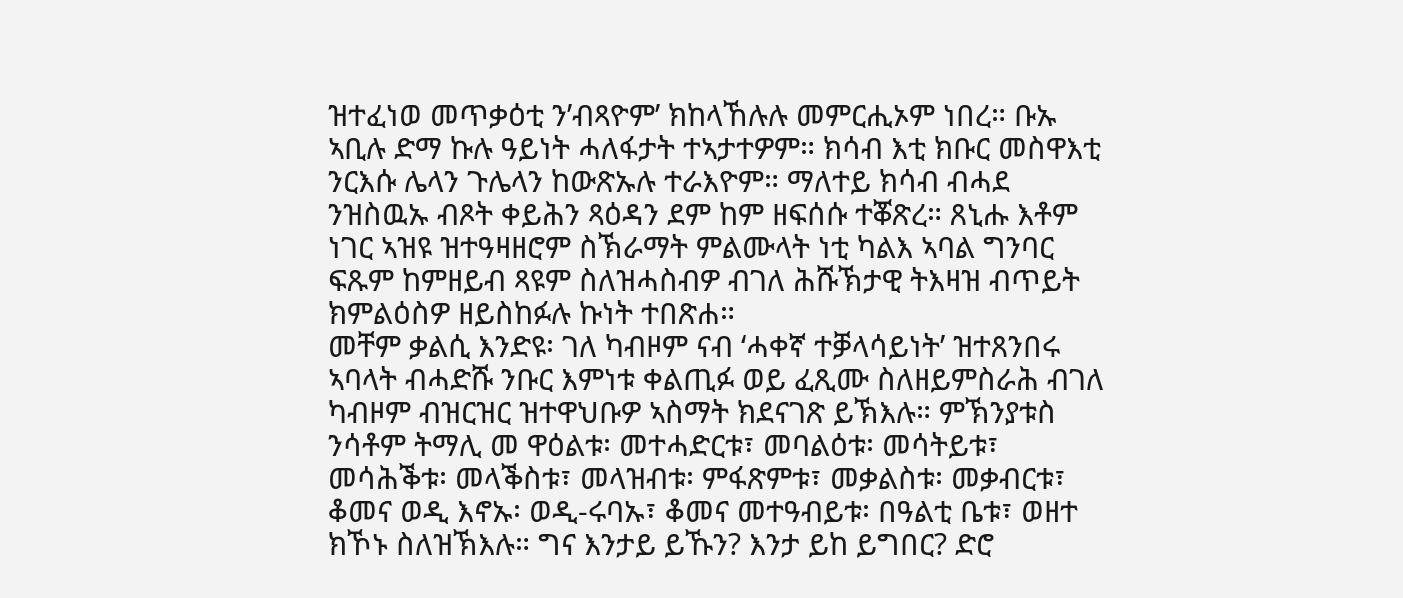ዝተፈነወ መጥቃዕቲ ን’ብጻዮም’ ክከላኸሉሉ መምርሒኦም ነበረ። ቡኡ ኣቢሉ ድማ ኩሉ ዓይነት ሓለፋታት ተኣታተዎም። ክሳብ እቲ ክቡር መስዋእቲ ንርእሱ ሌላን ጉሌላን ከውጽኡሉ ተራእዮም። ማለተይ ክሳብ ብሓደ ንዝስዉኡ ብጾት ቀይሕን ጻዕዳን ደም ከም ዘፍሰሱ ተቖጽረ። ጸኒሑ እቶም ነገር ኣዝዩ ዝተዓዛዘሮም ስኽራማት ምልሙላት ነቲ ካልእ ኣባል ግንባር ፍጹም ከምዘይብ ጻዩም ስለዝሓስብዎ ብገለ ሕሹኽታዊ ትእዛዝ ብጥይት ክምልዕስዎ ዘይስከፉሉ ኩነት ተበጽሐ።
መቸም ቃልሲ እንድዩ፡ ገለ ካብዞም ናብ ‘ሓቀኛ ተቓላሳይነት’ ዝተጸንበሩ ኣባላት ብሓድሹ ንቡር እምነቱ ቀልጢፉ ወይ ፈጺሙ ስለዘይምስራሕ ብገለ ካብዞም ብዝርዝር ዝተዋህቡዎ ኣስማት ክደናገጽ ይኽእሉ። ምኽንያቱስ ንሳቶም ትማሊ መ ዋዕልቱ፡ መተሓድርቱ፣ መባልዕቱ፡ መሳትይቱ፣ መሳሕቕቱ፡ መላቕስቱ፣ መላዝብቱ፡ ምፋጽምቱ፣ መቃልስቱ፡ መቃብርቱ፣ ቆመና ወዲ እኖኡ፡ ወዲ-ሩባኡ፣ ቆመና መተዓብይቱ፡ በዓልቲ ቤቱ፣ ወዘተ ክኾኑ ስለዝኽእሉ። ግና እንታይ ይኹን? እንታ ይከ ይግበር? ድሮ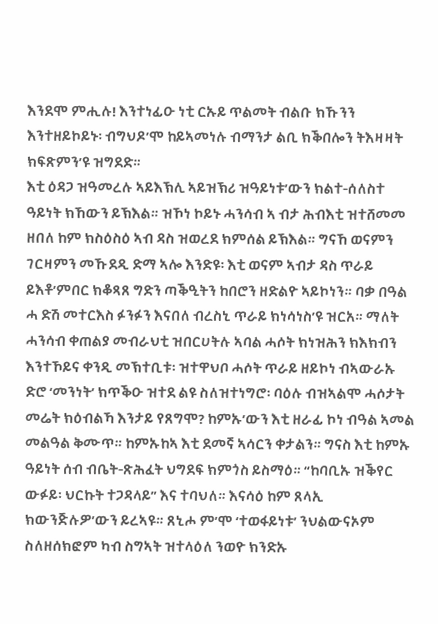እንደሞ ምሒሉ! እንተነፊዑ ነቲ ርኡይ ጥልመት ብልቡ ክኹንን እንተዘይኮይኑ፡ ብግህዶ’ሞ ከይኣመነሉ ብማንታ ልቢ ክቕበሎን ትእዛዛት ክፍጽምን’ዩ ዝግደድ።
እቲ ዕዳጋ ዝዓመረሉ ኣይእኽሊ ኣይዝኽሪ ዝዓይነቱ’ውን ክልተ-ሰለስተ ዓይነት ክኸውን ይኽእል። ዝኾነ ኮይኑ ሓንሳብ ኣ ብታ ሕብእቲ ዝተሸመመ ዘበለ ከም ክስዕስዕ ኣብ ዳስ ዝወረደ ክምሰል ይኽእል። ግናኸ ወናምን ገርዛምን መኹደዲ ድማ ኣሎ እንድዩ፡ እቲ ወናም ኣብታ ዳስ ጥራይ ይእቶ’ምበር ክቆጻጸ ግድን ጣቕዒትን ከበሮን ዘድልዮ ኣይኮነን። ባቃ በዓል ሓ ድሽ መተርእስ ፉንፉን እናበለ ብረስኒ ጥራይ ክነሳነስ’ዩ ዝርአ። ማለት ሓንሳብ ቀጠልያ መብራህቲ ዝበርሀትሉ ኣባል ሓሶት ክነዝሕን ክእክብን እንተኾይና ቀንዲ መኽተቢቱ፡ ዝተዋህቦ ሓሶት ጥራይ ዘይኮነ ብኣውራኡ ድሮ ‘መንነት’ ክጥቕዑ ዝተደ ልዩ ስለዝተነግሮ፡ ባዕሉ ብዝኣልሞ ሓሶታት መሬት ክዕብልኻ እንታይ የጸግሞ? ከምኡ’ውን እቲ ዘራፊ ኮነ ብዓል ኣመል መልዓል ቅሙጥ። ከምኡከኣ እቲ ደመኛ ኣሳርን ቀታልን። ግናስ እቲ ከምኡ ዓይነት ሰብ ብቤት-ጽሕፈት ህግደፍ ክምጎስ ይስማዕ። “ከባቢኡ ዝቕየር ውፉይ፡ ህርኩት ተጋዳላይ” እና ተባህለ። እናሳዕ ከም ጸላኢ ክውንጅሉዎ’ውን ይረኣዩ። ጸኒሖ ም’ሞ ‘ተወፋይነቱ’ ንህልውናኦም ስለዘሰክፎም ካብ ስግኣት ዝተላዕለ ንወዮ ክንድኡ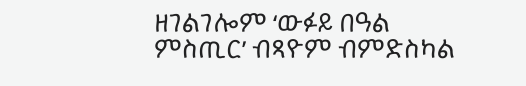ዘገልገሎም ‘ውፉይ በዓል ምስጢር’ ብጻዮም ብምድስካል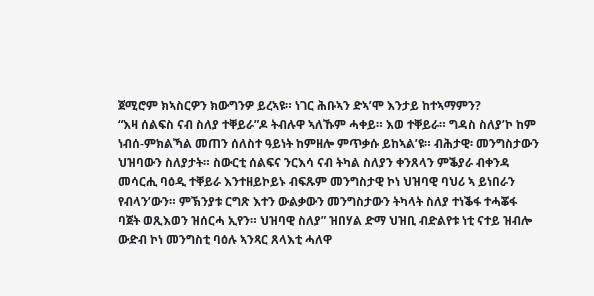ጀሚሮም ክኣስርዎን ክውግንዎ ይረኣዩ። ነገር ሕቡኣን ድኣ’ሞ እንታይ ከተኣማምን?
“እዛ ሰልፍስ ናብ ስለያ ተቐይራ”ዶ ትብሉዋ ኣለኹም ሓቀይ። እወ ተቐይራ። ግዳስ ስለያ’ኮ ከም ነብሰ-ምክልኻል መጠን ሰለስተ ዓይነት ከምዘሎ ምጥቃሱ ይከኣል’ዩ። ብሕታዊ፡ መንግስታውን ህዝባውን ስለያታት። ስውርቲ ሰልፍና ንርእሳ ናብ ትካል ስለያን ቀንጸላን ምቕያራ ብቀንዳ መሳርሒ ባዕዲ ተቐይራ እንተዘይኮይኑ ብፍጹም መንግስታዊ ኮነ ህዝባዊ ባህሪ ኣ ይነበራን የብላን’ውን። ምኽንያቱ ርግጽ እተን ውልቃውን መንግስታውን ትካላት ስለያ ተነቕፋ ተሓቖፋ ባጀት ወጺእወን ዝሰርሓ ኢየን። ህዝባዊ ስለያ” ዝበሃል ድማ ህዝቢ ብድልየቱ ነቲ ናተይ ዝብሎ ውድብ ኮነ መንግስቲ ባዕሉ ኣንጻር ጸላእቲ ሓለዋ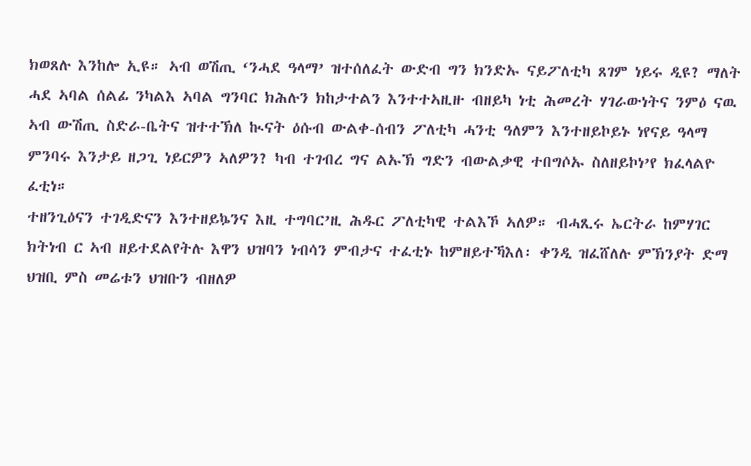ክወጸሉ እንከሎ ኢዩ። ኣብ ወሽጢ ‘ንሓደ ዓላማ’ ዝተሰለፈት ውድብ ግን ክንድኡ ናይፖለቲካ ጸገም ነይሩ ዲዩ? ማለት ሓደ ኣባል ሰልፊ ንካልእ ኣባል ግንባር ክሕሉን ክከታተልን እንተተኣዚዙ ብዘይካ ነቲ ሕመረት ሃገራውነትና ንምዕ ናዉ ኣብ ውሽጢ ስድራ-ቤትና ዝተተኽለ ኲናት ዕሱብ ውልቀ-ሰብን ፖለቲካ ሓንቲ ዓለምን እንተዘይኮይኑ ነየናይ ዓላማ ምንባሩ እንታይ ዘጋጊ ነይርዎን ኣለዎን? ካብ ተገብረ ግና ልኡኽ ግድን ብውልቃዊ ተበግሶኡ ስለዘይኮነ’የ ክፈላልዮ ፈቲነ።
ተዘንጊዕናን ተገዲድናን እንተዘይኴንና እዚ ተግባር’ዚ ሕዱር ፖለቲካዊ ተልእኾ ኣለዎ። ብሓጺሩ ኤርትራ ከምሃገር ክትነብ ር ኣብ ዘይተደልየትሉ እዋን ህዝባን ነብሳን ምብታና ተፈቲኑ ከምዘይተኻእለ፡ ቀንዲ ዝፈሸለሉ ምኽንያት ድማ ህዝቢ ምስ መሬቱን ህዝቡን ብዘለዎ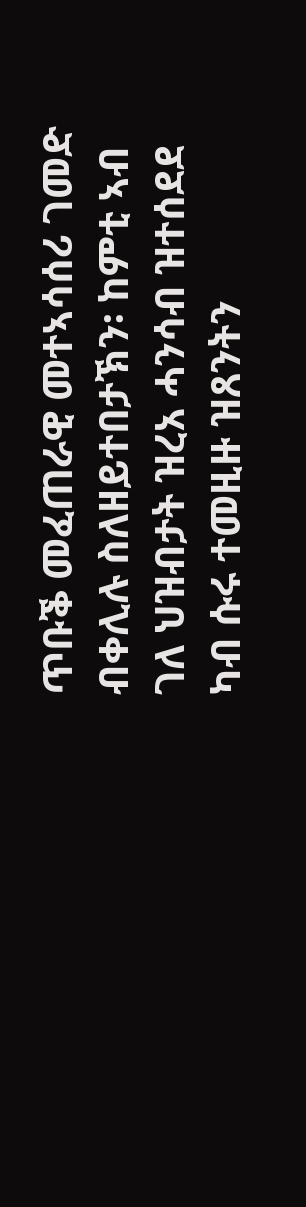ጥቡቕ መፈጠራዊ መተኣሳሰሪ ገመድ ብቀሊሉ ስለዘይተበታኽን፡ ከምቲ ኣብ ገለ ህዝብታት ዝረአ ሓንሳብ ዝተሰደደ ካብ ሱሩ ተመዚዙ ዝጸንትን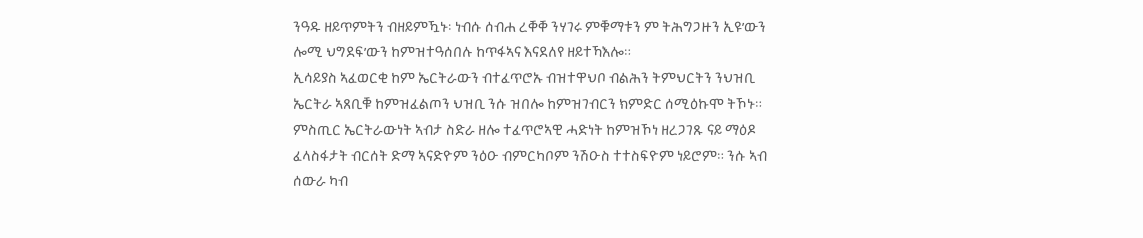ንዓዱ ዘይጥምትን ብዘይምዃኑ፡ ነብሱ ሰብሐ ረቐቐ ንሃገሩ ምቑማቱን ም ትሕግጋዙን ኢዩ’ውን ሎሚ ህግደፍ’ውን ከምዝተዓሰበሉ ከጥፋኣና እናደለየ ዘይተኻእሎ።
ኢሳይያስ ኣፈወርቂ ከም ኤርትራውን ብተፈጥሮኡ ብዝተዋህቦ ብልሕን ትምህርትን ንህዝቢ ኤርትራ ኣጸቢቑ ከምዝፈልጦን ህዝቢ ንሱ ዝበሎ ከምዝገብርን ክምድር ሰሚዕኩሞ ትኾኑ። ምስጢር ኤርትራውነት ኣብታ ስድራ ዘሎ ተፈጥሮኣዊ ሓድነት ከምዝኾነ ዘረጋገጹ ናይ ማዕዶ ፈላስፋታት ብርሰት ድማ ኣናድዮም ንዕዑ ብምርካቦም ንሽዑስ ተተስፍዮም ነይሮም። ንሱ ኣብ ሰውራ ካብ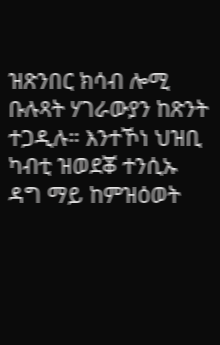ዝጽንበር ክሳብ ሎሚ ቡሉጻት ሃገራውያን ከጽንት ተጋዲሉ። እንተኾነ ህዝቢ ካብቲ ዝወደቖ ተንሲኡ ዳግ ማይ ከምዝዕወት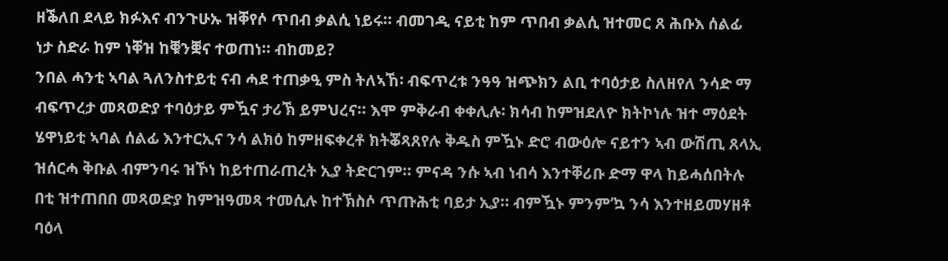ዘቕለበ ደላይ ክፉእና ብንጉሁኡ ዝቐየሶ ጥበብ ቃልሲ ነይሩ። ብመገዲ ናይቲ ከም ጥበብ ቃልሲ ዝተመር ጸ ሕቡእ ሰልፊ ነታ ስድራ ከም ነቐዝ ከቑንቛና ተወጠነ። ብከመይ?
ንበል ሓንቲ ኣባል ጓለንስተይቲ ናብ ሓደ ተጠቃዒ ምስ ትለኣኸ፡ ብፍጥረቱ ንዓዓ ዝጭክን ልቢ ተባዕታይ ስለዘየለ ንሳድ ማ ብፍጥረታ መጻወድያ ተባዕታይ ምዃና ታሪኽ ይምህረና። እሞ ምቅራብ ቀቀሊሉ፡ ክሳብ ከምዝደለዮ ክትኮነሉ ዝተ ማዕደት ሄዋነይቲ ኣባል ሰልፊ እንተርኢና ንሳ ልክዕ ከምዘፍቀረቶ ክትቖጻጸየሉ ቅዱስ ምዃኑ ድሮ ብውዕሎ ናይተን ኣብ ውሽጢ ጸላኢ ዝሰርሓ ቅቡል ብምንባሩ ዝኾነ ከይተጠራጠረት ኢያ ትድርገም። ምናዳ ንሱ ኣብ ነብሳ እንተቐሪቡ ድማ ዋላ ከይሓሰበትሉ በቲ ዝተጠበበ መጻወድያ ከምዝዓመጻ ተመሲሉ ከተኽስሶ ጥጡሕቲ ባይታ ኢያ። ብምዃኑ ምንም’ኳ ንሳ እንተዘይመሃዘቶ ባዕላ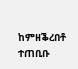ከምዘቕረበቶ ተጠቢቡ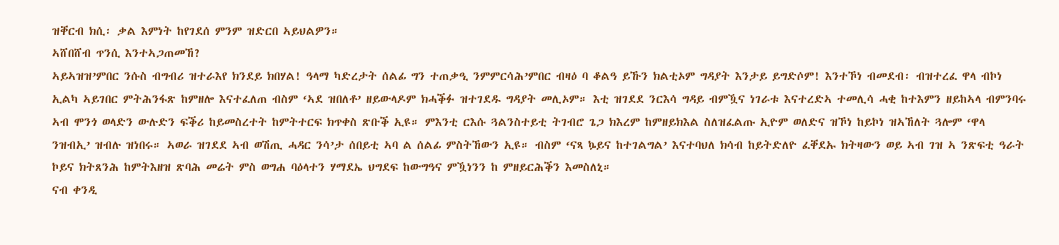ዝቐርብ ክሲ፡ ቃል እምነት ከየገደሰ ምንም ዝድርበ ኣይህልዎን።
ኣሸበሸብ ጥንሲ እንተኣጋጠመኸ?
ኣይኣዝዝ’ምበር ንሱስ ብግብሪ ዝተራእየ ክንደይ ክበሃል! ዓላማ ካድረታት ሰልፊ ግን ተጠቃዒ ንምምርሳሕ’ምበር ብዛዕ ባ ቆልዓ ይኹን ክልቲኦም ግዳያት እንታይ ይግድሶም! እንተኾነ ብመደብ፡ ብዝተረፈ ዋላ ብኮነ ኢልካ ኣይገበር ምትሕንፋጽ ከምዘሎ እናተፈለጠ ብስም ‘ኣደ ዝበለቶ’ ዘይውላዶም ክሓቕፉ ዝተገደዱ ግዳያት መሊኦም። እቲ ዝገደደ ንርእሳ ግዳይ ብምዃና ነገራቱ እናተረድኣ ተመሊሳ ሓቂ ከተእምን ዘይከኣላ ብምንባሩ ኣብ ሞንጎ ወላድን ውሉድን ፍቕሪ ከይመስረተት ከምትተርፍ ክጥቀስ ጽቡቕ ኢዩ። ምእንቲ ርእሱ ጓልንስተይቲ ትገብሮ ጌጋ ክእረም ከምዘይክእል ስለዝፈልጡ ኢዮም ወለድና ዝኾነ ከይኮነ ዝኣኸለት ጓሎም ‘ዋላ ንዝብኢ’ ዝብሉ ዝነበሩ። ኣወራ ዝገደደ ኣብ ወሽጢ ሓዳር ንሳ’ታ ሰበይቲ ኣባ ል ሰልፊ ምስትኸውን ኢዩ። ብስም ‘ናጻ ኴይና ከተገልግል’ እናተባህለ ክሳብ ከይትድለዮ ፈቐደኡ ክትዛውን ወይ ኣብ ገዝ ኣ ንጽፍቲ ዓራት ኮይና ክትጸንሕ ከምትእዘዝ ጽባሕ መሬት ምስ ወግሐ ባዕላተን ሃማደኤ ህግደፍ ከውግዓና ምዃነንን ከ ምዘይርሕቕን እመስለኒ።
ናብ ቀንዲ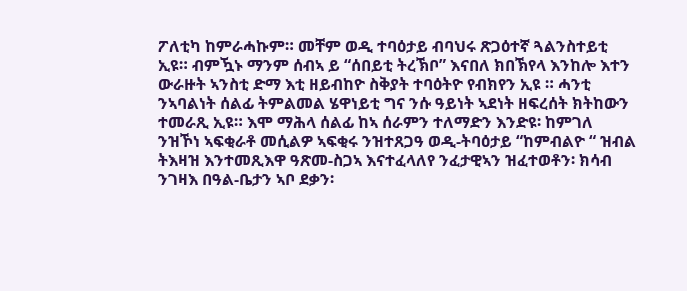ፖለቲካ ከምራሓኩም። መቸም ወዲ ተባዕታይ ብባህሩ ጽጋዕተኛ ጓልንስተይቲ ኢዩ። ብምዃኑ ማንም ሰብኣ ይ “ሰበይቲ ትረኽቦ” እናበለ ክበኽየላ እንከሎ እተን ውራዙት ኣንስቲ ድማ እቲ ዘይብከዮ ስቅያት ተባዕትዮ የብክየን ኢዩ ። ሓንቲ ንኣባልነት ሰልፊ ትምልመል ሄዋነይቲ ግና ንሱ ዓይነት ኣደነት ዘፍረሰት ክትከውን ተመራጺ ኢዩ። እሞ ማሕላ ሰልፊ ከኣ ሰራምን ተለማድን እንድዩ፡ ከምገለ ንዝኾነ ኣፍቂራቶ መሲልዎ ኣፍቂሩ ንዝተጸጋዓ ወዲ-ትባዕታይ “ከምብልዮ “ ዝብል ትእዛዝ እንተመጺእዋ ዓጽመ-ስጋኣ እናተፈላለየ ንፈታዊኣን ዝፈተወቶን፡ ክሳብ ንገዛእ በዓል-ቤታን ኣቦ ደቃን፡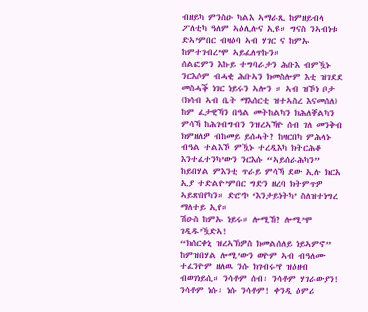ብዘይካ ምንስዑ ካልእ ኣማራጺ ከምዘይብላ ፖለቲካ ዓለም ኣዕሊሉና ኢዩ። ግናስ ንኣብነቱ ድኣ’ምበር ብዛዕባ ኣብ ሃገር ና ከምኡ ከምተገብረ’ሞ ኣይፈለጥኩን።
ሰልፎምን እኩይ ተግባራታን ሕቡእ ብምዃኑ ንርእሶም ብሓቂ ሕቡኣን ክመስሎም እቲ ዝገደደ መስሓቕ ነገር ነይሩን ኣሎን ። ኣብ ዝኾነ ቦታ (ክሳብ ኣብ ቤት ማእሰርቲ ዝተኣስረ እናመሰለ) ከም ፈታዊኻን በዓል መትከልካን ክሕለቐልካን ምሳኻ ከሕገብግብን ንዝረኣኻዮ ሰብ ገለ መንቅብ ክምዘለዎ ብከመይ ይሰሓት? ከዛርበካ ምሕላኑ ብዓል ተልእኾ ምዃኑ ተረዲእካ ክትርሕቆ እንተፈተንካ’ውን ንርእሱ “ኣይሰራሕካን” ከይበሃል ምእንቲ ጥራይ ምሳኻ ደው ኢሉ ክርአ ኢያ ተድልዮ’ምበር ግድን ዘረባ ክትምጥዎ ኣይጽበየካን። ድሮ’ኮ ‘እንታይነትካ’ ስለዝተነግረ ማለተይ ኢየ።
ሽዑስ ከምኡ ነይሩ። ሎሚኸ? ሎሚ’ሞ ገዲዱ’ዃድኣ!
“ክሰርቀኒ ዝረኣኽዎስ ክመልሰለይ ነይኣምኖ” ከምዝበሃል ሎሚ’ውን ወዮም ኣብ ብዓለሙ ተፈንዮም ዘለዉ ንሱ ክገብሩ’የ ዝዕዘብ ብወገነይሲ። ንሳቶም ሰብ፡ ንሳቶም ሃገራውያን! ንሳቶም ነሱ፡ ነሱ ንሳቶም! ቀንዲ ዕምሪ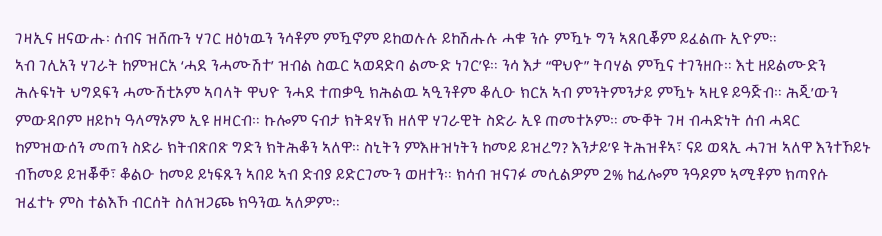ገዛኢና ዘናውሑ፡ ሰብና ዝሸጡን ሃገር ዘዕነዉን ንሳቶም ምዃኖም ይከወሉሉ ይከሽሑሉ ሓቁ ንሱ ምዃኑ ግን ኣጸቢቖም ይፈልጡ ኢዮም።
ኣብ ገሊአን ሃገራት ከምዝርአ ‘ሓደ ንሓሙሽተ’ ዝብል ስዉር ኣወዳድባ ልሙድ ነገር’ዩ። ንሳ እታ “ዋህዮ” ትባሃል ምዃና ተገንዘቡ። እቲ ዘይልሙድን ሕሉፍነት ህግደፍን ሓሙሽቲኦም ኣባላት ዋህዮ ንሓደ ተጠቃዒ ክሕልዉ ኣዒንቶም ቆሊዑ ክርአ ኣብ ምንትምንታይ ምዃኑ ኣዚዩ ይዓጅብ። ሕጂ’ውን ምውዳቦም ዘይኮነ ዓላማኦም ኢዩ ዘዛርብ። ኩሎም ናብታ ክትዳሃኽ ዘለዋ ሃገራዊት ስድራ ኢዩ ጠመተኦም። ሙቐት ገዛ ብሓድነት ሰብ ሓዳር ከምዝውሰን መጠን ስድራ ክትብጽበጽ ግድን ክትሕቆን ኣለዋ። ስኒትን ምእዙዝነትን ከመይ ይዝረግ? እንታይ’ዩ ትሕዝቶኣ፣ ናይ ወጻኢ ሓገዝ ኣለዋ እንተኾይኑ ብኸመይ ይዝቖቐ፣ ቆልዑ ከመይ ይነፍጹን ኣበይ ኣብ ድብያ ይድርገሙን ወዘተን። ክሳብ ዝናገፉ መሲልዎም 2% ከፊሎም ንዓዶም ኣሚቶም ክጣየሱ ዝፈተኑ ምስ ተልእኾ ብርሰት ስለዝጋጮ ክዓንዉ ኣለዎም።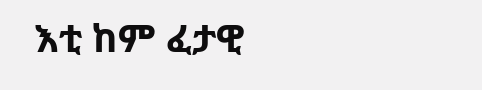እቲ ከም ፈታዊ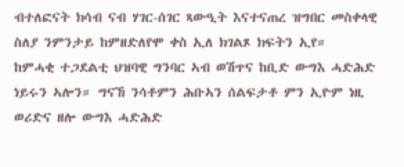ብተለፎናት ክሳብ ናብ ሃገር-ሰገር ጻውዒት እናተናጠረ ዝግበር መስቀላዊ ስለያ ንምንታይ ከምዘድለየሞ ቀስ ኢለ ክገልጾ ክፍትን ኢየ።
ከምሓቂ ተጋደልቲ ህዝባዊ ግንባር ኣብ ወሽጥና ከቢድ ውግእ ሓድሕድ ነይሩን ኣሎን። ግናኸ ንሳቶምን ሕቡኣን ሰልፍታቶ ምን ኢዮም ነዚ ወሪድና ዘሎ ውግእ ሓድሕድ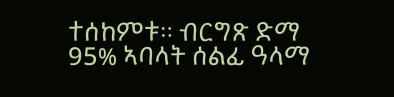ተሰከምቱ። ብርግጽ ድማ 95% ኣባላት ሰልፊ ዓላማ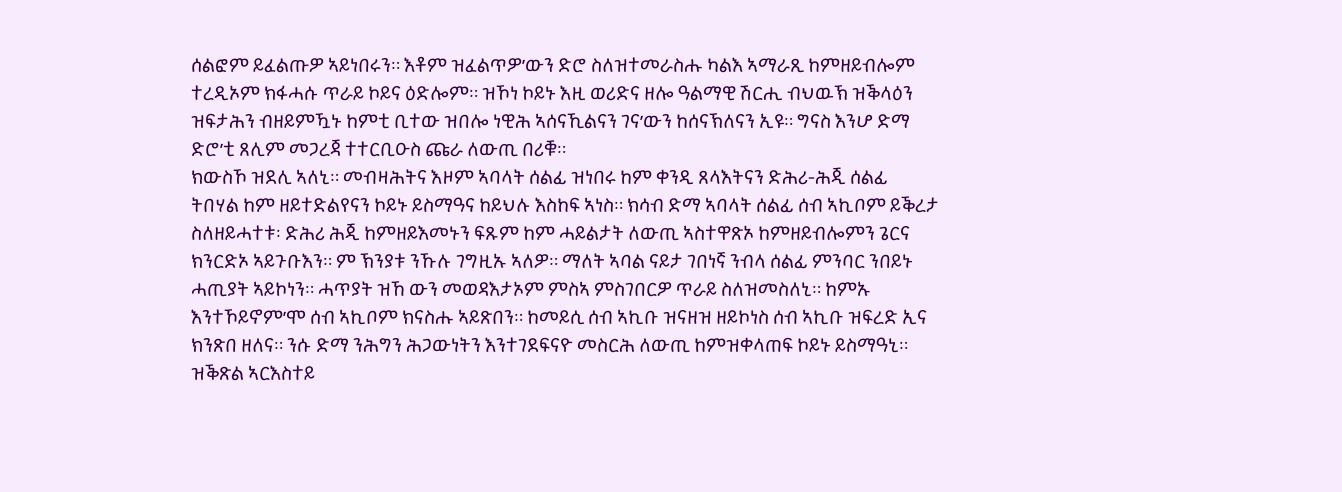ሰልፎም ይፈልጡዎ ኣይነበሩን። እቶም ዝፈልጥዎ’ውን ድሮ ስለዝተመራስሑ ካልእ ኣማራጺ ከምዘይብሎም ተረዲኦም ክፋሓሱ ጥራይ ኮይና ዕድሎም። ዝኾነ ኮይኑ እዚ ወሪድና ዘሎ ዓልማዊ ሽርሒ ብህዉኽ ዝቕላዕን ዝፍታሕን ብዘይምዃኑ ከምቲ ቢተው ዝበሎ ነዊሕ ኣሰናኺልናን ገና’ውን ከሰናኽለናን ኢዩ። ግናስ እንሆ ድማ ድሮ’ቲ ጸሊም መጋረጃ ተተርቢዑስ ጩራ ለውጢ በሪቑ።
ክውስኾ ዝደሊ ኣለኒ። መብዛሕትና እዞም ኣባላት ሰልፊ ዝነበሩ ከም ቀንዲ ጸላእትናን ድሕሪ-ሕጂ ሰልፊ ትበሃል ከም ዘይተድልየናን ኮይኑ ይስማዓና ከይህሉ እስከፍ ኣነስ። ክሳብ ድማ ኣባላት ሰልፊ ሰብ ኣኪቦም ይቕረታ ስለዘይሓተቱ፡ ድሕሪ ሕጂ ከምዘይእመኑን ፍጹም ከም ሓይልታት ለውጢ ኣስተዋጽኦ ከምዘይብሎምን ጌርና ክንርድኦ ኣይጉቡእን። ም ኽንያቱ ንኹሉ ገግዚኡ ኣለዎ። ማለት ኣባል ናይታ ገበነኛ ንብላ ሰልፊ ምንባር ንበይኑ ሓጢያት ኣይኮነን። ሓጥያት ዝኸ ውን መወዳእታኦም ምስኣ ምስገበርዎ ጥራይ ስለዝመስለኒ። ከምኡ እንተኾይኖም’ሞ ሰብ ኣኪቦም ክናስሑ ኣይጽበን። ከመይሲ ሰብ ኣኪቡ ዝናዘዝ ዘይኮነስ ሰብ ኣኪቡ ዝፍረድ ኢና ክንጽበ ዘለና። ንሱ ድማ ንሕግን ሕጋውነትን እንተገደፍናዮ መስርሕ ለውጢ ከምዝቀላጠፍ ኮይኑ ይስማዓኒ።
ዝቕጽል ኣርእስተይ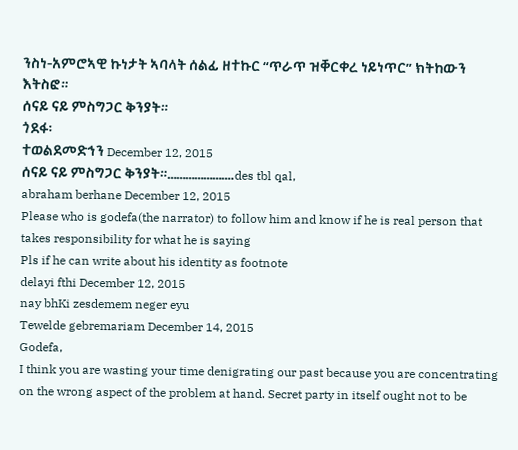ንስነ-አምሮኣዊ ኩነታት ኣባላት ሰልፊ ዘተኩር “ጥራጥ ዝቐርቀረ ነይነጥር” ክትከውን እትስፎ።
ሰናይ ናይ ምስግጋር ቅንያት።
ጎደፋ፡
ተወልደመድኅን December 12, 2015
ሰናይ ናይ ምስግጋር ቅንያት።………………….des tbl qal,
abraham berhane December 12, 2015
Please who is godefa(the narrator) to follow him and know if he is real person that takes responsibility for what he is saying
Pls if he can write about his identity as footnote
delayi fthi December 12, 2015
nay bhKi zesdemem neger eyu
Tewelde gebremariam December 14, 2015
Godefa,
I think you are wasting your time denigrating our past because you are concentrating on the wrong aspect of the problem at hand. Secret party in itself ought not to be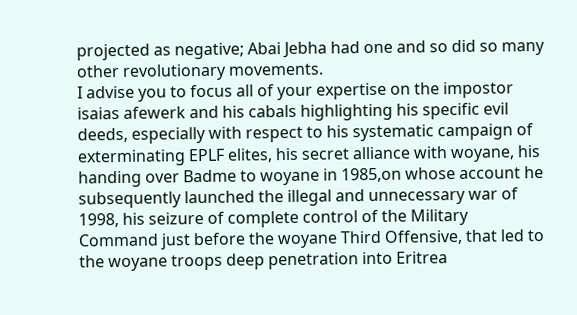projected as negative; Abai Jebha had one and so did so many other revolutionary movements.
I advise you to focus all of your expertise on the impostor isaias afewerk and his cabals highlighting his specific evil deeds, especially with respect to his systematic campaign of exterminating EPLF elites, his secret alliance with woyane, his handing over Badme to woyane in 1985,on whose account he subsequently launched the illegal and unnecessary war of 1998, his seizure of complete control of the Military Command just before the woyane Third Offensive, that led to the woyane troops deep penetration into Eritrea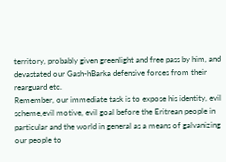territory, probably given greenlight and free pass by him, and devastated our Gash-hBarka defensive forces from their rearguard etc.
Remember, our immediate task is to expose his identity, evil scheme,evil motive, evil goal before the Eritrean people in particular and the world in general as a means of galvanizing our people to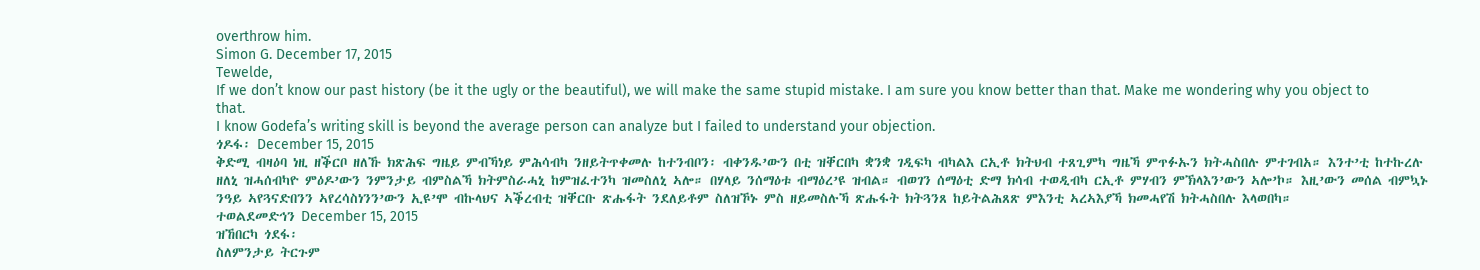overthrow him.
Simon G. December 17, 2015
Tewelde,
If we don’t know our past history (be it the ugly or the beautiful), we will make the same stupid mistake. I am sure you know better than that. Make me wondering why you object to that.
I know Godefa’s writing skill is beyond the average person can analyze but I failed to understand your objection.
ጎዶፋ፡ December 15, 2015
ቅድሚ ብዛዕባ ነዚ ዘቕርቦ ዘለኹ ክጽሕፍ ግዜይ ምብኻነይ ምሕሳብካ ንዘይትጥቀመሉ ከተንብቦን፡ ብቀንዱ’ውን በቲ ዝቐርበካ ቋንቋ ገዲፍካ ብካልእ ርኢቶ ክትህብ ተጸጊምካ ግዜኻ ምጥፉኡን ክትሓስበሉ ምተገብአ። እንተ’ቲ ከተኩረሉ ዘለኒ ዝሓሰብካዮ ምዕዶ’ውን ንምንታይ ብምስልኻ ክትምስራሓኒ ከምዝፈተንካ ዝመስለኒ ኣሎ። በሃላይ ንሰማዕቱ ብማዕረ’ዩ ዝብል። ብወገን ሰማዕቲ ድማ ክሳብ ተወዲብካ ርኢቶ ምሃብን ምኽላእን’ውን ኣሎ’ኮ። እዚ’ውን መሰል ብምኳኑ ንዓይ ኣየጓናድበንን ኣየረሳስነንን’ውን ኢዩ’ሞ ብኩላህና ኣቕረብቲ ዝቐርቡ ጽሑፋት ንደለይቶም ስለዝኾኑ ምስ ዘይመስሉኻ ጽሑፋት ክትጓንጸ ከይትልሕጸጽ ምእንቲ ኣረኣእያኻ ክመሓየሽ ክትሓስበሉ እላወበካ።
ተወልደመድኅን December 15, 2015
ዝኸበርካ ጎደፋ፡
ስለምንታይ ትርጉም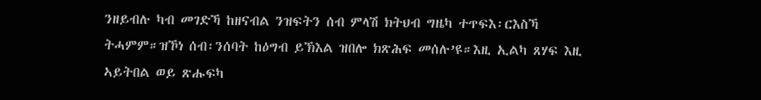ንዘይብሉ ካብ መገድኻ ከዘናብል ንዝፍትን ሰብ ምላሽ ክትህብ ግዜካ ተጥፍእ፡ርእስኻ ትሓምም።ዝኾነ ሰብ፡ንሰባት ከዕግብ ይኽእል ዝበሎ ክጽሕፍ መሰሉ’ዩ።እዚ ኢልካ ጸሃፍ እዚ ኣይትበል ወይ ጽሑፍካ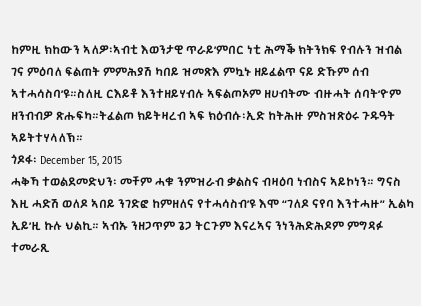ከምዚ ክከውን ኣለዎ፡ኣብቲ እወንታዊ ጥራይ’ምበር ነቲ ሕማቕ ክትንክፍ የብሉን ዝብል ገና ምዕባለ ፍልጠት ምምሕያሽ ካበይ ዝመጽእ ምኳኑ ዘይፈልጥ ናይ ድኹም ሰብ ኣተሓሳስባ’ዩ።ስለዚ ርእይቶ እንተዘይሃብሉ ኣፍልጦኦም ዘሀብትሙ ብዙሓት ሰባት’ዮም ዘንብብዎ ጽሑፍካ።ትፈልጦ ክይትዛረብ ኣፍ ክዕብሱ፡ኢድ ከትሕዙ ምስዝጽዕሩ ጉዱዓት ኣይትተሃላለኽ።
ጎዶፋ፡ December 15, 2015
ሓቅኻ ተወልደመድህን፡ መቸም ሓቁ ንምዝራብ ቃልስና ብዛዕባ ነብስና ኣይኮነን። ግናስ እዚ ሓድሽ ወለዶ ኣበይ ንገድፎ ከምዘለና የተሓሳስብ’ዩ እሞ “ገለዶ ናየባ እንተሓዙ” ኢልካ ኢይ’ዚ ኩሉ ህልኪ። ኣብኡ ንዘጋጥም ጌጋ ትርጉም እናረኣና ንነንሕድሕዶም ምግዳፉ ተመራጺ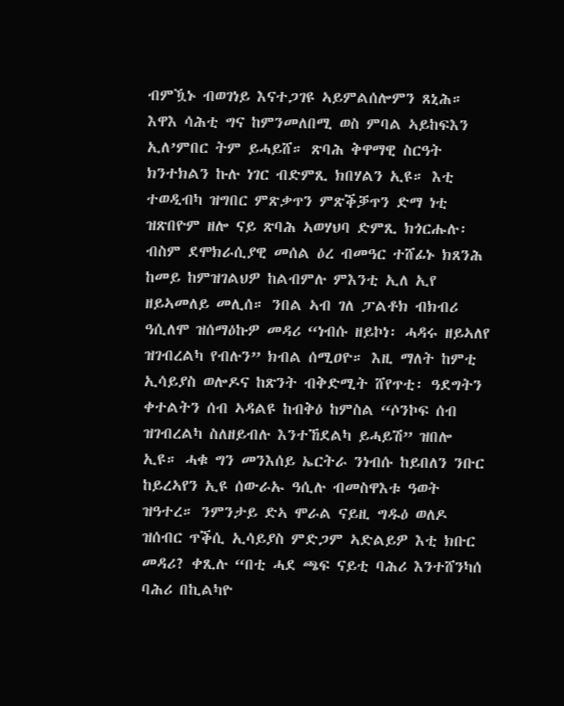ብምዃኑ ብወገነይ እናተጋገዩ ኣይምልሰሎምን ጸኒሕ። እዋእ ሳሕቲ ግና ከምንመለበሚ ወስ ምባል ኣይከፍእን ኢለ’ምበር ትም ይሓይሸ። ጽባሕ ቅዋማዊ ስርዓት ክንተክልን ኩሉ ነገር ብድምጺ ክበሃልን ኢዩ። እቲ ተወዲብካ ዝግበር ምጽቃጥን ምጽቕቓጥን ድማ ነቲ ዝጽበዮም ዘሎ ናይ ጽባሕ ኣወሃህባ ድምጺ ክጎርሑሉ፡ ብስም ደሞክራሲያዊ መሰል ዕረ ብመዓር ተሸፊኑ ክጸንሕ ከመይ ከምዝገልህዎ ከልብምሉ ምእንቲ ኢለ ኢየ ዘይኣመለይ መሊሰ። ንበል ኣብ ገለ ፓልቶክ ብክብሪ ዓሲለሞ ዝሰማዕኩዎ መዳሪ “ነብሱ ዘይኮነ፡ ሓዳሩ ዘይኣለየ ዝገብረልካ የብሉን” ክብል ሰሚዐዮ። እዚ ማለት ከምቲ ኢሳይያስ ወሎዶና ከጽንት ብቅድሚት ሸየጥቲ፡ ዓደግትን ቀተልትን ሰብ ኣዳልዩ ከብቅዕ ከምስል “ሶንኮፍ ሰብ ዝገብረልካ ስለዘይብሉ እንተኸደልካ ይሓይሽ” ዝበሎ ኢዩ። ሓቁ ግን መንእሰይ ኤርትራ ንነብሱ ከይበለን ንቡር ከይረኣየን ኢዩ ሰውራኡ ዓሲሉ ብመስዋእቱ ዓወት ዝዓተረ። ንምንታይ ድኣ ሞራል ናይዚ ግዱዕ ወለዶ ዝሰብር ጥቕሲ ኢሳይያስ ምድጋም ኣድልይዎ እቲ ክቡር መዳሪ? ቀጺሉ “በቲ ሓደ ጫፍ ናይቲ ባሕሪ እንተሸንካሰ ባሕሪ በኪልካዮ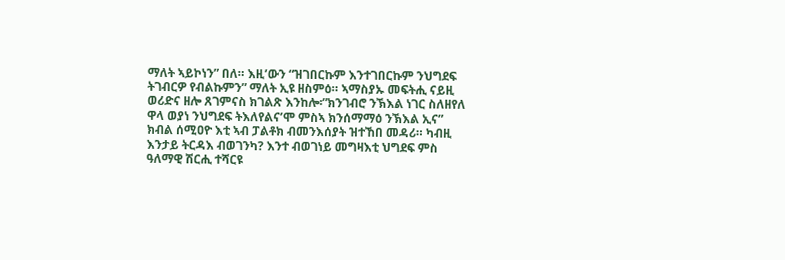ማለት ኣይኮነን” በለ። እዚ’ውን “ዝገበርኩም እንተገበርኩም ንህግደፍ ትገብርዎ የብልኩምን” ማለት ኢዩ ዘስምዕ። ኣማስያኡ መፍትሒ ናይዚ ወሪድና ዘሎ ጸገምናስ ክገልጽ እንከሎ፡”ክንገብሮ ንኽእል ነገር ስለዘየለ ዋላ ወያነ ንህግደፍ ትእለየልና’ሞ ምስኣ ክንሰማማዕ ንኽእል ኢና” ክብል ሰሚዐዮ እቲ ኣብ ፓልቶክ ብመንእሰያት ዝተኸበ መዳሪ። ካብዚ እንታይ ትርዳእ ብወገንካ? እንተ ብወገነይ መግዛእቲ ህግደፍ ምስ ዓለማዊ ሽርሒ ተሻርዩ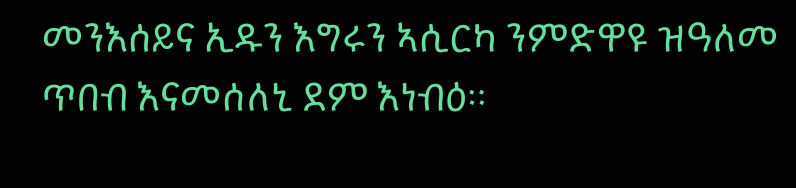መንእሰይና ኢዱን እግሩን ኣሲርካ ንምድዋዩ ዝዓለመ ጥበብ እናመሰለኒ ደም እነብዕ።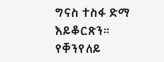ግናስ ተስፋ ድማ እይቆርጽን። የቐንየለይ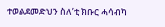ተወልደመድህን ስለ’ቲ ክቡር ሓሳብካ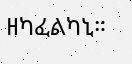ዘካፈልካኒ።